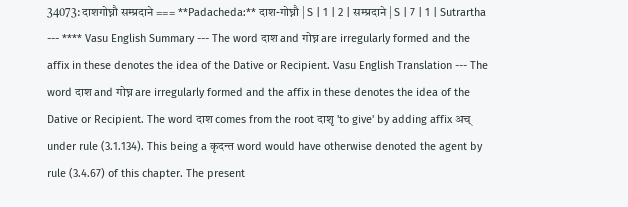34073: दाशगोघ्नौ सम्प्रदाने === **Padacheda:** दाश-गोघ्नौ | S | 1 | 2 | सम्प्रदाने | S | 7 | 1 | Sutrartha --- **** Vasu English Summary --- The word दाश and गोघ्न are irregularly formed and the affix in these denotes the idea of the Dative or Recipient. Vasu English Translation --- The word दाश and गोघ्न are irregularly formed and the affix in these denotes the idea of the Dative or Recipient. The word दाश comes from the root दाशृ 'to give' by adding affix अच् under rule (3.1.134). This being a कृदन्त word would have otherwise denoted the agent by rule (3.4.67) of this chapter. The present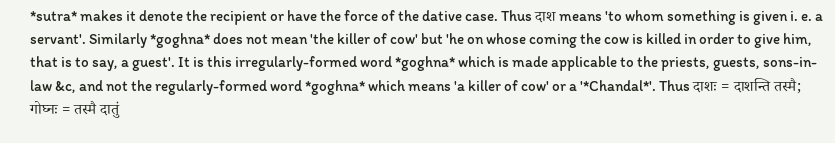*sutra* makes it denote the recipient or have the force of the dative case. Thus दाश means 'to whom something is given i. e. a servant'. Similarly *goghna* does not mean 'the killer of cow' but 'he on whose coming the cow is killed in order to give him, that is to say, a guest'. It is this irregularly-formed word *goghna* which is made applicable to the priests, guests, sons-in-law &c, and not the regularly-formed word *goghna* which means 'a killer of cow' or a '*Chandal*'. Thus दाशः = दाशन्ति तस्मै; गोघ्नः = तस्मै दातुं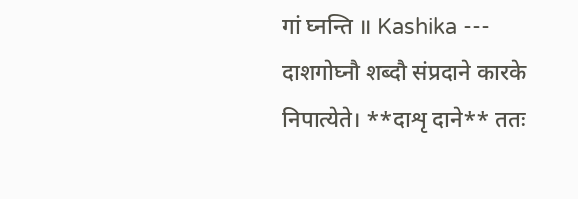गां घ्नन्ति ॥ Kashika --- दाशगोघ्नौ शब्दौ संप्रदाने कारके निपात्येते। **दाशृ दाने** ततः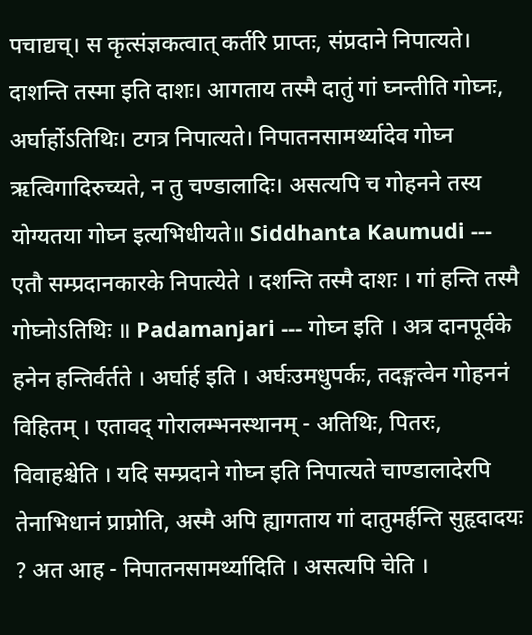पचाद्यच्। स कृत्संज्ञकत्वात् कर्तरि प्राप्तः, संप्रदाने निपात्यते। दाशन्ति तस्मा इति दाशः। आगताय तस्मै दातुं गां घ्नन्तीति गोघ्नः, अर्घार्होऽतिथिः। टगत्र निपात्यते। निपातनसामर्थ्यादेव गोघ्न ऋत्विगादिरुच्यते, न तु चण्डालादिः। असत्यपि च गोहनने तस्य योग्यतया गोघ्न इत्यभिधीयते॥ Siddhanta Kaumudi --- एतौ सम्प्रदानकारके निपात्येते । दशन्ति तस्मै दाशः । गां हन्ति तस्मै गोघ्नोऽतिथिः ॥ Padamanjari --- गोघ्न इति । अत्र दानपूर्वके हनेन हन्तिर्वर्तते । अर्घार्ह इति । अर्घःउमधुपर्कः, तदङ्गत्वेन गोहननं विहितम् । एतावद् गोरालम्भनस्थानम् - अतिथिः, पितरः, विवाहश्चेति । यदि सम्प्रदाने गोघ्न इति निपात्यते चाण्डालादेरपि तेनाभिधानं प्राप्नोति, अस्मै अपि ह्यागताय गां दातुमर्हन्ति सुहृदादयः ? अत आह - निपातनसामर्थ्यादिति । असत्यपि चेति ।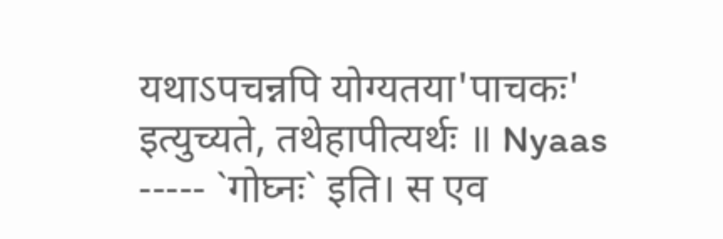यथाऽपचन्नपि योग्यतया'पाचकः' इत्युच्यते, तथेहापीत्यर्थः ॥ Nyaas ----- `गोघ्नः` इति। स एव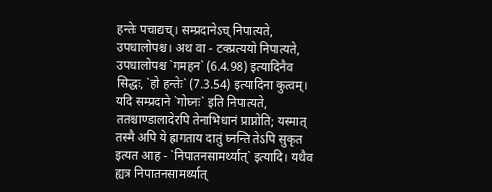हन्तेः पचाद्यच्। सम्प्रदानेऽच् निपात्यते, उपधालोपश्च। अथ वा - टक्प्रत्ययो निपात्यते, उपधालोपश्च `गमहन` (6.4.98) इत्यादिनैव सिद्धः, `हो हन्तेः` (7.3.54) इत्यादिना कुत्वम्। यदि सम्प्रदाने `गोघ्नः` इति निपात्यते, ततश्चाण्डालादेरपि तेनाभिधानं प्राप्नोति; यस्मात् तस्मै अपि ये ह्रागताय दातुं घ्नन्ति तेऽपि सुकृत इत्यत आह - `निपातनसामर्थ्यात्` इत्यादि। यथैव ह्यत्र निपातनसामर्थ्यात्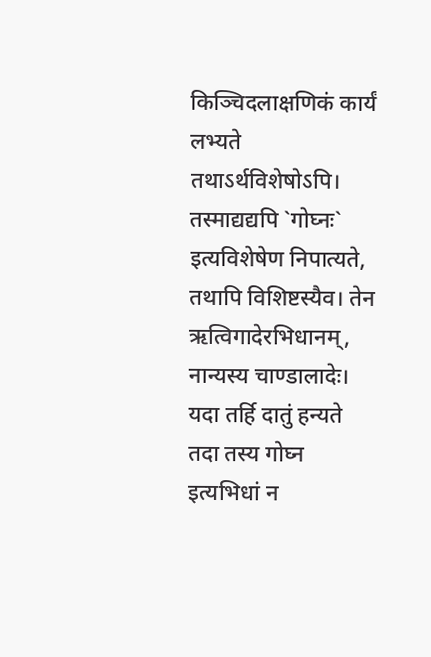किञ्चिदलाक्षणिकं कार्यं लभ्यते तथाऽर्थविशेषोऽपि। तस्माद्यद्यपि `गोघ्नः` इत्यविशेषेण निपात्यते, तथापि विशिष्टस्यैव। तेन ऋत्विगादेरभिधानम्, नान्यस्य चाण्डालादेः। यदा तर्हि दातुं हन्यते तदा तस्य गोघ्न इत्यभिधां न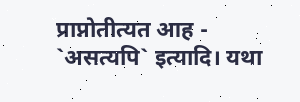प्राप्नोतीत्यत आह - `असत्यपि` इत्यादि। यथा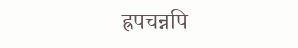ह्रपचन्नपि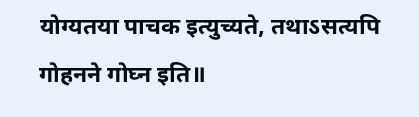योग्यतया पाचक इत्युच्यते, तथाऽसत्यपि गोहनने गोघ्न इति॥